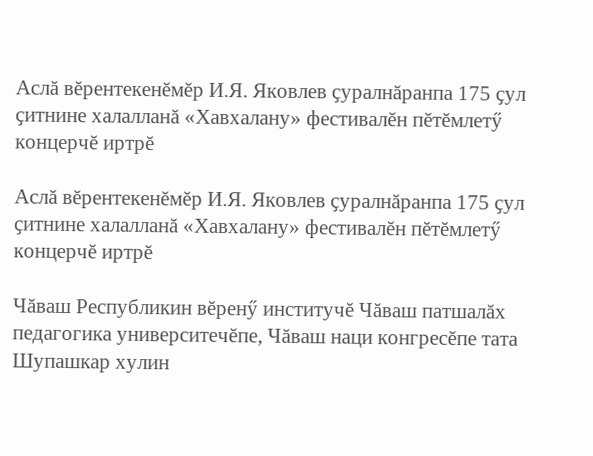Аслă вĕрентекенĕмĕр И.Я. Яковлев ҫуралнăранпа 175 ҫул ҫитнине халалланă «Хавхалану» фестивалĕн пĕтĕмлетӳ концерчĕ иртрĕ

Аслă вĕрентекенĕмĕр И.Я. Яковлев ҫуралнăранпа 175 ҫул ҫитнине халалланă «Хавхалану» фестивалĕн пĕтĕмлетӳ концерчĕ иртрĕ

Чăваш Республикин вĕренӳ институчĕ Чăваш патшалăх педагогика университечĕпе, Чăваш наци конгресĕпе тата Шупашкар хулин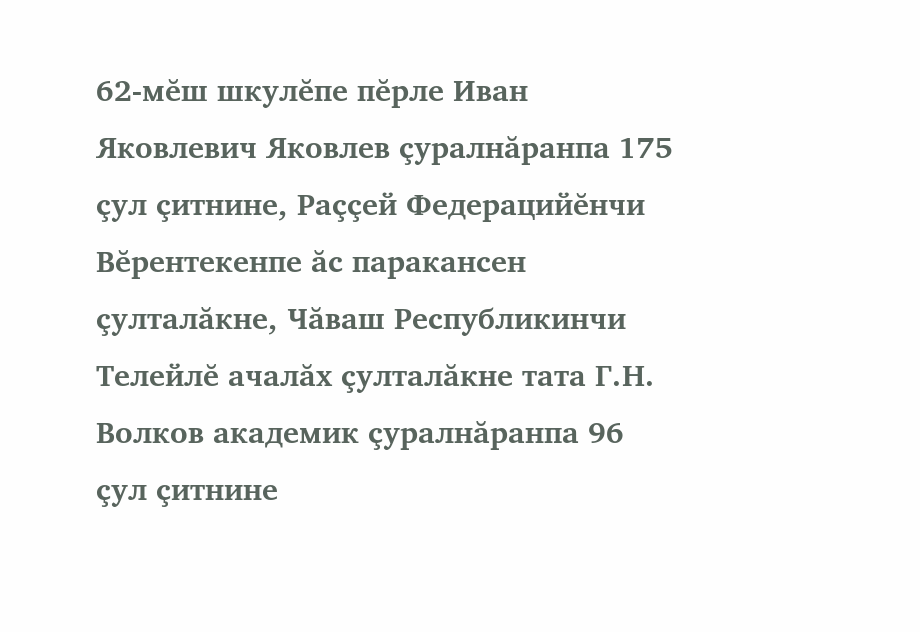62-мĕш шкулĕпе пĕрле Иван Яковлевич Яковлев çуралнăранпа 175 çул çитнине, Раççей Федерацийĕнчи Вĕрентекенпе ăс паракансен çулталăкне, Чăваш Республикинчи Телейлĕ ачалăх çулталăкне тата Г.Н. Волков академик çуралнăранпа 96 çул çитнине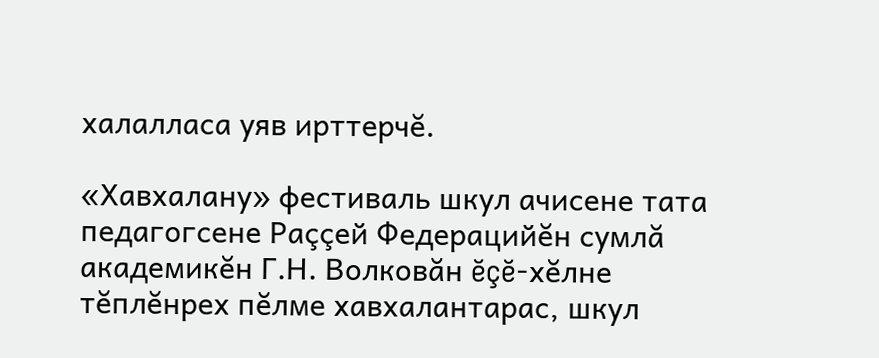халалласа уяв ирттерчĕ.

«Хавхалану» фестиваль шкул ачисене тата педагогсене Раççей Федерацийĕн сумлă академикĕн Г.Н. Волковăн ĕçĕ-хĕлне тĕплĕнрех пĕлме хавхалантарас, шкул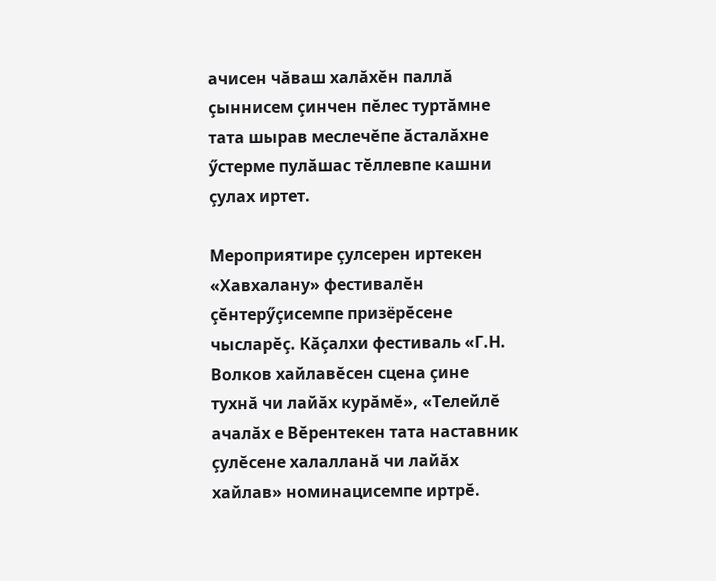ачисен чăваш халăхĕн паллă çыннисем çинчен пĕлес туртăмне тата шырав меслечĕпе ăсталăхне ӳстерме пулăшас тĕллевпе кашни çулах иртет.

Мероприятире çулсерен иртекен «Хавхалану» фестивалĕн çĕнтерӳçисемпе призёрĕсене чысларĕç. Кăçалхи фестиваль «Г.Н. Волков хайлавĕсен сцена çине тухнă чи лайăх курăмĕ», «Телейлĕ ачалăх е Вĕрентекен тата наставник çулĕсене халалланă чи лайăх хайлав» номинацисемпе иртрĕ.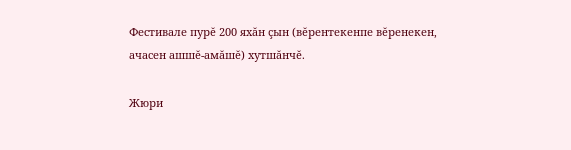Фестивале пурĕ 200 яхăн çын (вĕрентекенпе вĕренекен, ачасен ашшĕ-амăшĕ) хутшăнчĕ.

Жюри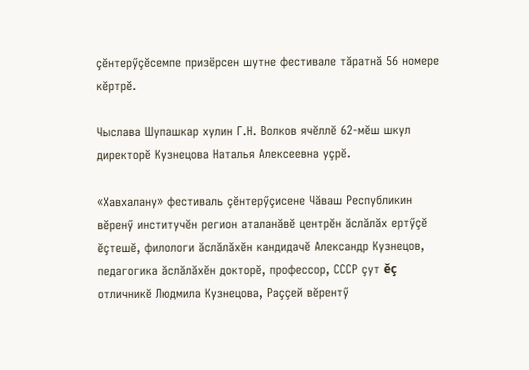çĕнтерӳçĕсемпе призёрсен шутне фестивале тăратнă 56 номере кĕртрĕ.

Чыслава Шупашкар хулин Г.Н. Волков ячĕллĕ 62-мĕш шкул директорĕ Кузнецова Наталья Алексеевна уçрĕ.

«Хавхалану» фестиваль çĕнтерӳçисене Чăваш Республикин вĕренӳ институчĕн регион аталанăвĕ центрĕн ăслăлăх ертӳçĕ ĕçтешĕ, филологи ăслăлăхĕн кандидачĕ Александр Кузнецов, педагогика ăслăлăхĕн докторĕ, профессор, СССР çут ĕç отличникĕ Людмила Кузнецова, Раççей вĕрентӳ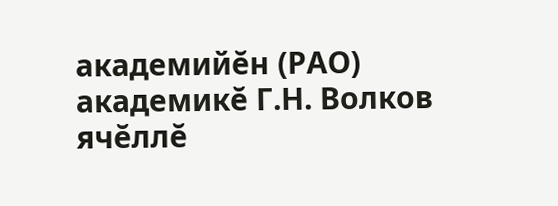академийĕн (РАО) академикĕ Г.Н. Волков ячĕллĕ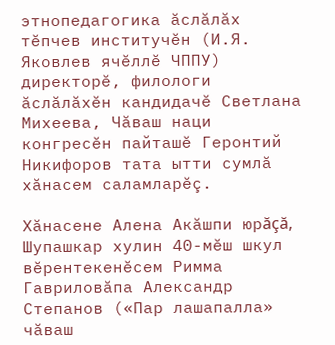этнопедагогика ăслăлăх тĕпчев институчĕн (И.Я. Яковлев ячĕллĕ ЧППУ) директорĕ, филологи ăслăлăхĕн кандидачĕ Светлана Михеева, Чăваш наци конгресĕн пайташĕ Геронтий Никифоров тата ытти сумлă хăнасем саламларĕç.

Хăнасене Алена Акăшпи юрăçă, Шупашкар хулин 40-мĕш шкул вĕрентекенĕсем Римма Гавриловăпа Александр Степанов («Пар лашапалла» чăваш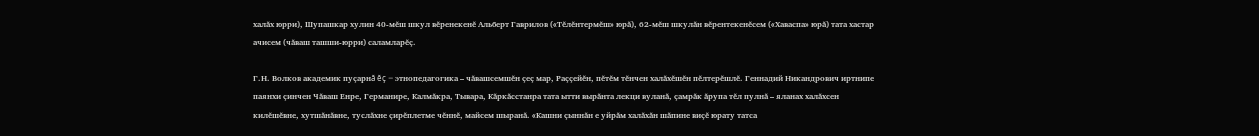халăх юрри), Шупашкар хулин 40-мĕш шкул вĕренекенĕ Альберт Гаврилов («Тĕлĕнтермĕш» юрă), 62-мĕш шкулăн вĕрентекенĕсем («Хаваспа» юрă) тата хастар ачисем (чăваш ташши-юрри) саламларĕç.

Г.Н. Волков академик пуçарнă ĕç – этнопедагогика – чăвашсемшĕн çеç мар, Раççейĕн, пĕтĕм тĕнчен халăхĕшĕн пĕлтерĕшлĕ. Геннадий Никандрович иртнипе паянхи çинчен Чăваш Енре, Германире, Калмăкра, Тывара, Кăркăсстанра тата ытти вырăнта лекци вуланă, çамрăк ăрупа тĕл пулнă – яланах халăхсен килĕшĕвне, хутшăнăвне, туслăхне çирĕплетме чĕннĕ, майсем шыранă. «Кашни çыннăн е уйрăм халăхăн шăпине виçĕ юрату татса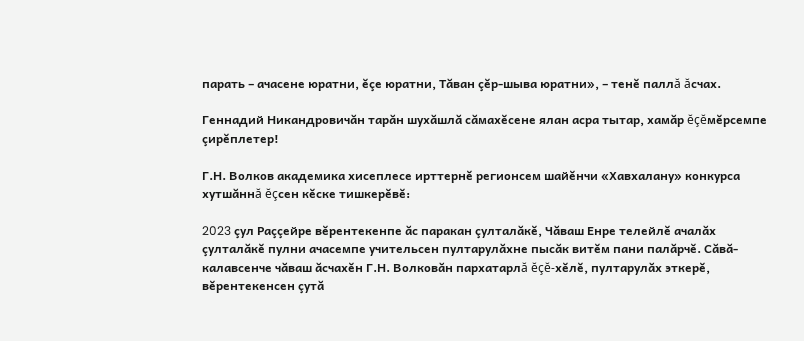парать – ачасене юратни, ĕçе юратни, Тăван çĕр-шыва юратни», – тенĕ паллă ăсчах.

Геннадий Никандровичăн тарăн шухăшлă сăмахĕсене ялан асра тытар, хамăр ĕçĕмĕрсемпе çирĕплетер!

Г.Н. Волков академика хисеплесе ирттернĕ регионсем шайĕнчи «Хавхалану» конкурса хутшăннă ĕçсен кĕске тишкерĕвĕ:

2023 çул Раççейре вĕрентекенпе ăс паракан çулталăкĕ, Чăваш Енре телейлĕ ачалăх çулталăкĕ пулни ачасемпе учительсен пултарулăхне пысăк витĕм пани палăрчĕ. Сăвă-калавсенче чăваш ăсчахĕн Г.Н. Волковăн пархатарлă ĕçĕ-хĕлĕ, пултарулăх эткерĕ, вĕрентекенсен çутă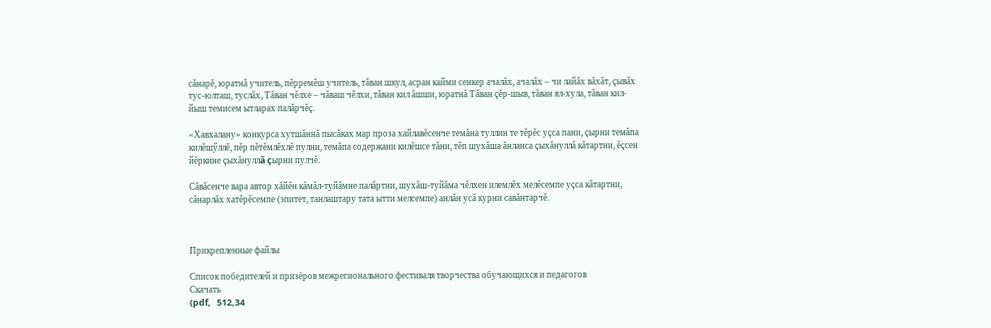сăнарĕ, юратнă учитель, пĕрремĕш учитель, тăван шкул, асран кайми сенкер ачалăх, ачалăх – чи лайăх вăхăт, çывăх тус-юлташ, туслăх, Тăван чĕлхе – чăваш чĕлхи, тăван кил ăшши, юратнă Тăван çĕр-шыв, тăван ял-хула, тăван кил-йыш темисем ытларах палăрчĕç.

«Хавхалану» конкурса хутшăннă пысăках мар проза хайлавĕсенче темăна туллин те тĕрĕс уçса пани, çырни темăпа килĕшӳллĕ, пĕр пĕтĕмлĕхлĕ пулни, темăпа содержани килĕшсе тăни, тĕп шухăша ăнланса çыхăнуллă кăтартни, ĕçсен йĕркине çыхăнуллă çырни пулчĕ.

Сăвăсенче вара автор хăйĕн кăмăл-туйăмне палăртни, шухăш-туйăма чĕлхен илемлĕх мелĕсемпе уçса кăтартни, сăнарлăх хатĕрĕсемпе (эпитет, танлаштару тата ытти мелсемпе) анлăн усă курни савăнтарчĕ.



Прикрепленные файлы

Список победителей и призёров межрегионального фестиваля творчества обучающихся и педагогов
Скачать
(pdf,   512,34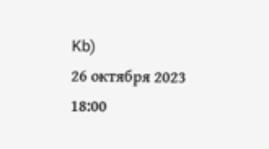Kb)
26 октября 2023
18:00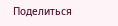Поделиться